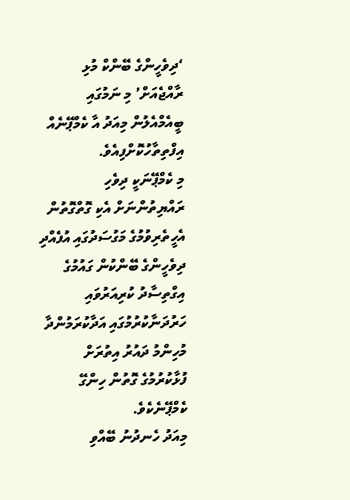‘ދިވެހީންގެ ބޭންކް މުޅި ރާއްޖެއަށް’ މި ނަމުގައި ބީއެމްއެލުން މިއަދު އާ ކެމްޕޭނެއް އިފްތިތާހުކޮށްފިއެވެ.
މި ކެމްޕޭނަކީ ދިވެހި ރައްޔިތުންނަށް އެކި ގޮތްގޮތުން އެހީތެރިވުމުގެ މަގުސަދުގައި އުފެއްދި ދިވެހީންގެ ބޭންކުން ގައުމުގެ އިގްތިސާދު ކުރިއަރުވައި ހަރުދަނާކުރުމުގައި އަދާކުރަމުންދާ މުހިންމު ދައުރު އިތުރަށް ފުޅާކުރުމުގެ ގޮތުން ހިންގޭ ކެމްޕޭނެކެވެ.
މިއަދު ހެނދުނު ބޭއްވި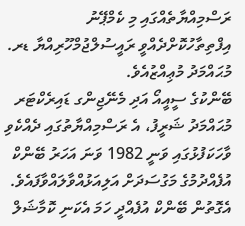ރަސްމިއްޔާތެއްގައި މި ކެމްޕޭނު އިފްތިތާހުކޮށްދެއްވީ ރައީސުލްޖުމްހޫރިއްޔާ ޑރ. މުޙައްމަދު މުޢިއްޒުއެވެ.
ބޭންކުގެ ސީއީއޯ އަދި މެނޭޖިންގ ޑައިރެކްޓަރ މުޙައްމަދު ޝަރީފު، އެ ރަސްމިއްޔާތުގައި ދެއްކެވި ވާހަކަފުޅުގައި ވަނީ 1982 ވަނަ އަހަރު ބޭންކް އުފެއްދުމުގެ މަގުސަދަށް އަލިއަޅުއްވާލައްވާފައެވެ. އެގޮތުން ބޭންކް އުފެއްދީ ހަމަ އެކަނި ކޮމާޝަލް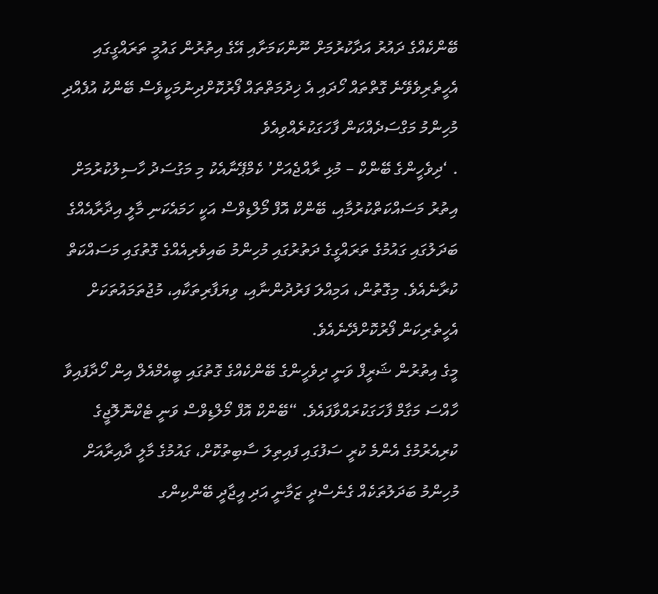ބޭންކެއްގެ ދައުރު އަދާކުރުމަށް ނޫންކަމަށާއި އޭގެ އިތުރުން ގައުމީ ތަރައްގީގައި އެހީތެރިވެވޭނެ ގޮތްތައް ހޯދައި އެ ޚިދުމަތްތައް ފޯރުކޮށްދިނުމަކީވެސް ބޭންކު އުފެއްދި މުހިންމު މަގްސަދެއްކަން ފާހަގަކުރެއްވިއެވެ
. ‘ދިވެހީންގެ ބޭންކް – މުޅި ރާއްޖެއަށް’ ކެމްޕޭނާއެކު މި މަގުސަދު ހާސިލުކުރުމަށް އިތުރު މަސައްކަތްކުރުމާއި، ބޭންކް އޮފް މޯލްޑިވްސް އަކީ ހަމައެކަނި މާލީ އިދާރާއެއްގެ ބަދަލުގައި ގައުމުގެ ތަރައްގީގެ ދަތުރުގައި މުހިންމު ބައިވެރިއެއްގެ ގޮތުގައި މަސައްކަތް ކުރާނެއެވެ. މިގޮތުން، އަމިއްލަ ފަރުދުންނާއި، ވިޔަފާރިތަކާއި، މުޖުތަމައުތަކަށް އެހީތެރިކަން ފޯރުކޮށްދޭނެއެވެ.
މީގެ އިތުރުން ޝަރީފް ވަނީ ދިވެހީންގެ ބޭންކެއްގެ ގޮތުގައި ބީއެމްއެލް އިން ހޯދާފައިވާ ހާއްސަ މަގާމް ފާހަގަކުރައްވާފައެވެ. “ބޭންކް އޮފް މޯލްޑިވްސް ވަނީ ޓެކްނޮލޮޖީގެ ކުރިއެރުމުގެ އެންމެ ކުރީ ސަފުގައި ފައިތިލަ ސާބިތުކޮށް، ގައުމުގެ މާލީ ދާއިރާއަށް މުހިންމު ބަދަލުތަކެއް ގެނެސްދީ ޒަމާނީ އަދި އީޖާދީ ބޭންކިންގ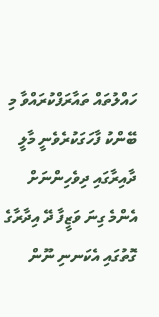ހައްލުތައް ތައާރަފްކުރައްވާ މި ބޭންކު ފާހަގަކުރެވެނީ މާލީ ދާއިރާގައި ދިވެހިންނަށް އެންމެ ގިނަ ވަޒީފާ ދޭ އިދާރާގެ ގޮތުގައި އެކަނނި ނޫން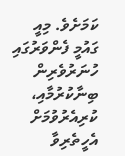ކަމަށެވެ. މިއީ ގައުމީ ފެންވަރުގައި ހުނަރުވެރިން ބިނާކުރުމާއި، ކުރިއެރުވުމަށް އެހީތެރިވާ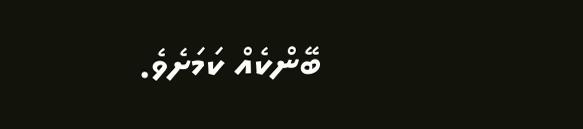ބޭންކެއް ކަމަށެވެ.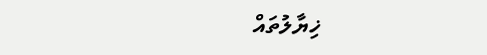ޚިޔާލުތައް